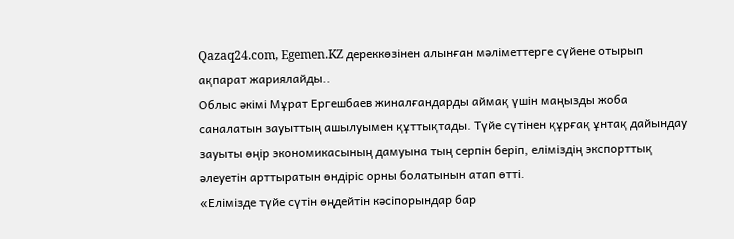Qazaq24.com, Egemen.KZ дереккөзінен алынған мәліметтерге сүйене отырып ақпарат жариялайды..
Облыс әкімі Мұрат Ергешбаев жиналғандарды аймақ үшін маңызды жоба саналатын зауыттың ашылуымен құттықтады. Түйе сүтінен құрғақ ұнтақ дайындау зауыты өңір экономикасының дамуына тың серпін беріп, еліміздің экспорттық әлеуетін арттыратын өндіріс орны болатынын атап өтті.
«Елімізде түйе сүтін өңдейтін кәсіпорындар бар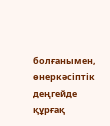болғанымен, өнеркәсіптік деңгейде құрғақ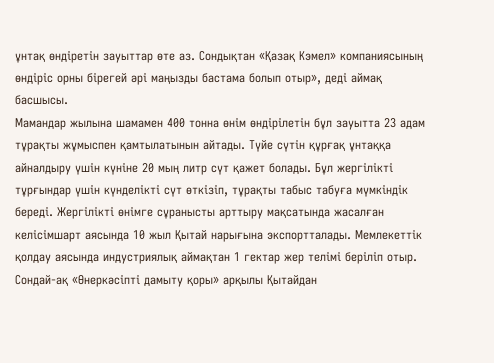ұнтақ өндіретін зауыттар өте аз. Сондықтан «Қазақ Кэмел» компаниясының өндіріс орны бірегей әрі маңызды бастама болып отыр», деді аймақ басшысы.
Мамандар жылына шамамен 400 тонна өнім өндірілетін бұл зауытта 23 адам тұрақты жұмыспен қамтылатынын айтады. Түйе сүтін құрғақ ұнтаққа айналдыру үшін күніне 20 мың литр сүт қажет болады. Бұл жергілікті тұрғындар үшін күнделікті сүт өткізіп, тұрақты табыс табуға мүмкіндік береді. Жергілікті өнімге сұранысты арттыру мақсатында жасалған келісімшарт аясында 10 жыл Қытай нарығына экспортталады. Мемлекеттік қолдау аясында индустриялық аймақтан 1 гектар жер телімі беріліп отыр. Сондай-ақ «Өнеркәсіпті дамыту қоры» арқылы Қытайдан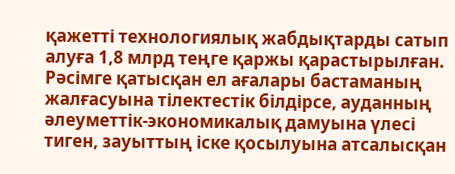қажетті технологиялық жабдықтарды сатып алуға 1,8 млрд теңге қаржы қарастырылған.
Рәсімге қатысқан ел ағалары бастаманың жалғасуына тілектестік білдірсе, ауданның әлеуметтік-экономикалық дамуына үлесі тиген, зауыттың іске қосылуына атсалысқан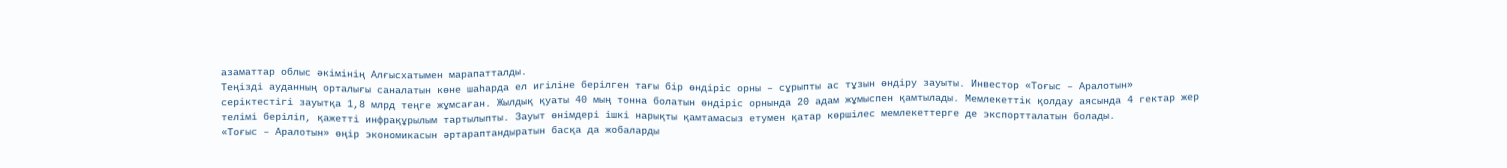азаматтар облыс әкімінің Алғысхатымен марапатталды.
Теңізді ауданның орталығы саналатын көне шаһарда ел игіліне берілген тағы бір өндіріс орны – сұрыпты ас тұзын өндіру зауыты. Инвестор «Тоғыс – Аралотын» серіктестігі зауытқа 1,8 млрд теңге жұмсаған. Жылдық қуаты 40 мың тонна болатын өндіріс орнында 20 адам жұмыспен қамтылады. Мемлекеттік қолдау аясында 4 гектар жер телімі беріліп, қажетті инфрақұрылым тартылыпты. Зауыт өнімдері ішкі нарықты қамтамасыз етумен қатар көршілес мемлекеттерге де экспортталатын болады.
«Тоғыс – Аралотын» өңір экономикасын әртараптандыратын басқа да жобаларды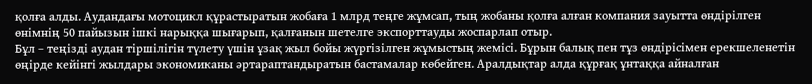қолға алды. Аудандағы мотоцикл құрастыратын жобаға 1 млрд теңге жұмсап, тың жобаны қолға алған компания зауытта өндірілген өнімнің 50 пайызын ішкі нарыққа шығарып, қалғанын шетелге экспорттауды жоспарлап отыр.
Бұл – теңізді аудан тіршілігін түлету үшін ұзақ жыл бойы жүргізілген жұмыстың жемісі. Бұрын балық пен тұз өндірісімен ерекшеленетін өңірде кейінгі жылдары экономиканы әртараптандыратын бастамалар көбейген. Аралдықтар алда құрғақ ұнтаққа айналған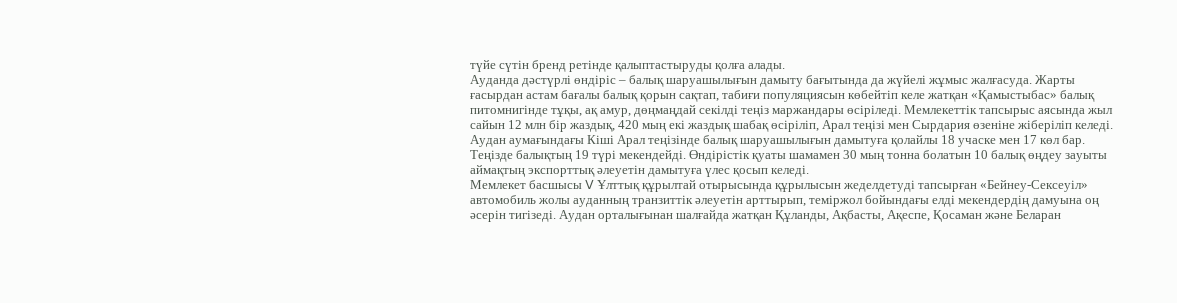түйе сүтін бренд ретінде қалыптастыруды қолға алады.
Ауданда дәстүрлі өндіріс – балық шаруашылығын дамыту бағытында да жүйелі жұмыс жалғасуда. Жарты ғасырдан астам бағалы балық қорын сақтап, табиғи популяциясын көбейтіп келе жатқан «Қамыстыбас» балық питомнигінде тұқы, ақ амур, дөңмаңдай секілді теңіз маржандары өсіріледі. Мемлекеттік тапсырыс аясында жыл сайын 12 млн бір жаздық, 420 мың екі жаздық шабақ өсіріліп, Арал теңізі мен Сырдария өзеніне жіберіліп келеді. Аудан аумағындағы Кіші Арал теңізінде балық шаруашылығын дамытуға қолайлы 18 учаске мен 17 көл бар. Теңізде балықтың 19 түрі мекендейді. Өндірістік қуаты шамамен 30 мың тонна болатын 10 балық өңдеу зауыты аймақтың экспорттық әлеуетін дамытуға үлес қосып келеді.
Мемлекет басшысы V Ұлттық құрылтай отырысында құрылысын жеделдетуді тапсырған «Бейнеу-Сексеуіл» автомобиль жолы ауданның транзиттік әлеуетін арттырып, теміржол бойындағы елді мекендердің дамуына оң әсерін тигізеді. Аудан орталығынан шалғайда жатқан Құланды, Ақбасты, Ақеспе, Қосаман және Беларан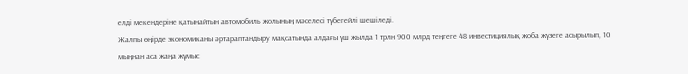елді мекендеріне қатынайтын автомобиль жолының мәселесі түбегейлі шешіледі.
Жалпы өңірде экономиканы әртараптандыру мақсатында алдағы үш жылда 1 трлн 900 млрд теңгеге 48 инвестициялық жоба жүзеге асырылып, 10 мыңнан аса жаңа жұмыс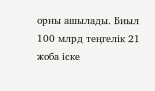орны ашылады. Биыл 100 млрд теңгелік 21 жоба іске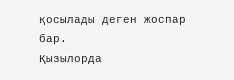қосылады деген жоспар бар.
Қызылорда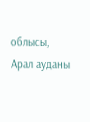облысы,
Арал ауданы